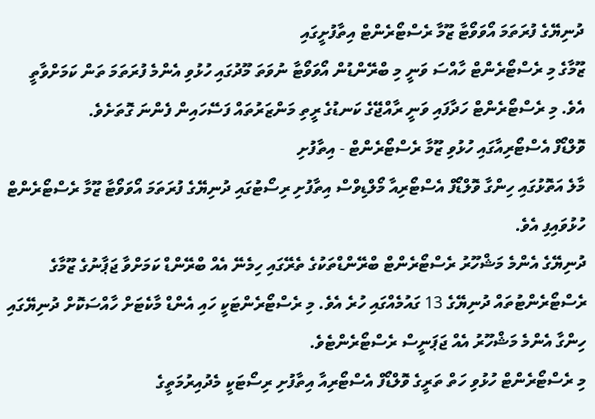ދުނިޔޭގެ ފުރަތަމަ އޯވަވޯޓާ ޒޫމާ ރެސްޓޯރެންޓް އިތާފުށީގައި
ޒޫމާގެ މި ރެސްޓޯރެންޓް ހާއްސަ ވަނީ މި ބްރޭންޑުން އޯވަވޯޓާ ނުވަތަ މޫދުގައި ހުޅުވި އެންމެ ފުރަތަމަ ތަން ކަމަށްވާތީ އެވެ. މި ރެސްޓޯރެންޓް ހަދާފައި ވަނީ ރާއްޖޭގެ ކަނޑުގެ ރީތި މަންޒަރުތައް ފަސޭހައިން ފެންނަ ގޮތަށެވެ.
ވޮލްޑޯފް އެސްޓޯރިއާގައި ހުޅުވި ޒޫމާ ރެސްޓޯރެންޓް - އިތާފުށި
މާލެ އަތޮޅުގައި ހިންގާ ވޮލްޑޯފް އެސްޓޯރިއާ މޯލްޑިވްސް އިތާފުށި ރިސޯޓުގައި ދުނިޔޭގެ ފުރަތަމަ އޯވަވޯޓާ ޒޫމާ ރެސްޓޯރެންޓް ހުޅުވައިފި އެވެ.
ދުނިޔޭގެ އެންމެ މަޝްހޫރު ރެސްޓޯރެންޓް ބްރޭންޑްތަކުގެ ތެރޭގައި ހިމެނޭ އެއް ބްރޭންޑް ކަމަށްވާ ޖަޕާނުގެ ޒޫމާގެ ރެސްޓޯރެންޓުތައް ދުނިޔޭގެ 13 ގައުމެއްގައި ހުރެ އެވެ. މި ރެސްޓޯރެންޓަކީ ހައި އެންޑް މާކެޓަށް ހާއްސަކޮށް ދުނިޔޭގައި ހިންގާ އެންމެ މަޝްހޫރު އެއް ޖަޕަނީސް ރެސްޓޯރެންޓެވެ.
މި ރެސްޓޯރެންޓް ހުޅުވި ހަތް ތަރީގެ ވޮލްޑޯފް އެސްޓޯރިއާ އިތާފުށި ރިސޯޓަކީ މެދުއިރުމަތީގެ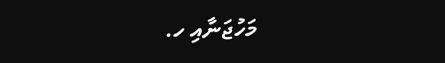މަހުޖަނާއި ހ.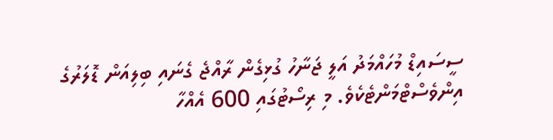ސީސައިޑް މުހައްމަދު އަލީ ޖަނާހު ގުޅިގެން ރާއްޖެ ގެނައި ބިލިއަން ޑޮލަރުގެ އިންވެސްޓްމަންޓެކެވެ. މި ރިސޯޓުގައި 600 އެއްހާ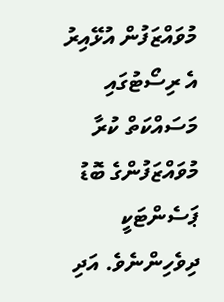މުވައްޒަފުން އުޅޭއިރު އެ ރިސޯޓުގައި މަސައްކަތް ކުރާ މުވައްޒަފުންގެ ބޮޑު ޕަސެންޓަކީ ދިވެހިންނެވެ. އަދި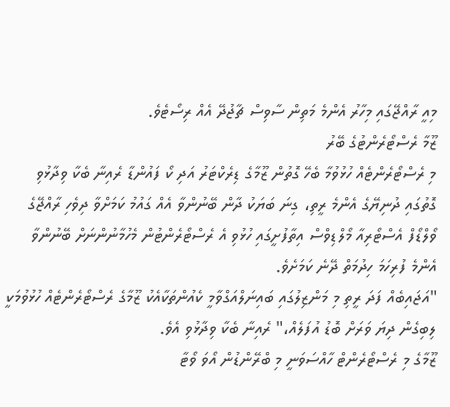މިއީ ރާއްޖޭގައި މިހާރު އެންމެ މަތިން ސާވިސް ޗާޖުދޭ އެއް ރިސޯޓެވެ.
ޒޫމާ ރެސްޓޯރެންޓުގެ ބޭރު
މި ރެސްޓޯރެންޓެއް ހުޅުވުމާ ބެހޭ ގޮތުން ޒޫމާގެ ޑިރެކްޓަރު އަދި ކޯ ފައުންޑާ ރެއިނާ ބެކާ ވިދާޅުވި ގޮތުގައި ދުނިޔޭގެ އެންމެ ރީތި، ގިނަ ބަޔަކު ދާން ބޭނުންވާ އެއް ގައުމު ކަމަށްވާ ދިވެހި ރާއްޖޭގެ ވޯލްޑޯފް އެސްޓޯރިއާ މޯލްޑިވްސް އިތާފުށީގައި ހުޅުވި އެ ރެސްޓޯރެންޓުން މެހުމާނުންނަށް ބޭނުންވާ އެންމެ ފުރިހަމަ ހިދުމަތް ދޭނެ ކަމަށެވެ.
"އަޖައިބެއް ފަދަ ރީތި މި މަންޒިލުގައި ބައިނަލްއަގްވާމީ ކެއުންތަކާއެކު ޒޫމާގެ ރެސްޓޯރެންޓެއް ހުޅުވުމަކީ ލިބިގެން ދިޔަ ވަރަށް ބޮޑު އުފަލެއް،" ރެއިނާ ބެކާ ވިދާޅުވި އެވެ.
ޒޫމާގެ މި ރެސްޓޯރެންޓް ހާއްސަވަނީ މި ބްރޭންޑުން އޯވަ ވޯޓާ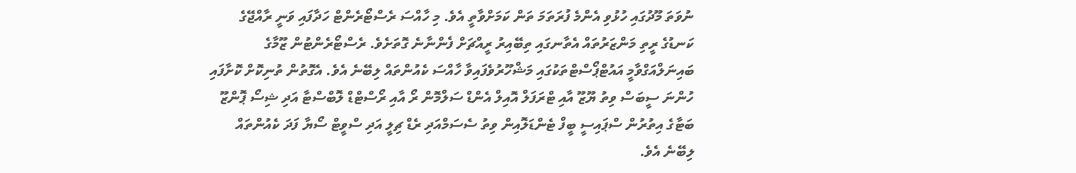ނުވަތަ މޫދުގައި ހުޅުވި އެންމެ ފުރަތަމަ ތަން ކަމަށްވާތީ އެވެ. މި ހާއްސަ ރެސްޓޯރެންޓް ހަދާފައި ވަނީ ރާއްޖޭގެ ކަނޑުގެ ރީތި މަންޒަރުތައް އެތާނގައި ތިބޭއިރު ރީއްޗަށް ފެންނާނެ ގޮތަށެވެ. ރެސްޓޯރެންޓުން ޒޫމާގެ ބައިނަލްއަގްވާމީ އައުޓްޕޯސްޓްތަކުގައި މަޝްހޫރުވެފައިވާ ހާއްސަ ކެއުންތައް ލިބޭނެ އެވެ. އެގޮތުން ތުނިކޮށް ކޮށާފައި ހުންނަ ސީބަސް ވިތު ޔޫޒޫ އާއި ޓްރަފަލް އޮއިލް އެންޑް ސަލްމޮން ރޯ އާއި ރޯސްޓްޑް ލޮބްސްޓާ އަދި ޝިސޯ ޕޮންޒޫ ބަޓާގެ އިތުރުން ސްޕައިސީ ބީފް ޓެންޑަލޮއިން ވިތު ސެސަމްއަދި ރެޑް ޗިލީ އަދި ސްވީޓް ސޯޔާ ފަދަ ކެއުންތައް ލިބޭނެ އެވެ.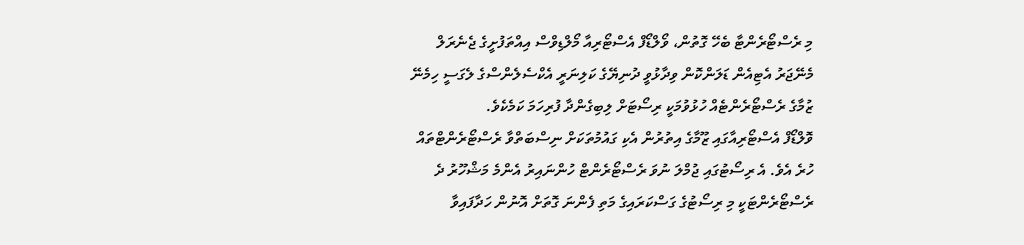މި ރެސްޓޯރެންޓާ ބެހޭ ގޮތުން، ވޯލްޑޯފް އެސްޓޯރިއާ މޯލްޑިވްސް އިއްތަފުށީގެ ޖެނެރަލް މެނޭޖަރު އެޓިއެން ޑަލަންކޮން ވިދާޅުވީ ދުނިޔޭގެ ކަލިނަރީ އެކްސެލެންސްގެ ލެގަސީ ހިމެނޭ ޒުމާގެ ރެސްޓޯރެންޓެއް ހުޅުވުމަކީ ރިސޯޓަށް ލިބިގެންދާ ފުރިހަމަ ކަމެކެވެ.
ވޮލްޑޯފް އެސްޓޯރިއާގައި ޒޫމާގެ އިތުރުން އެކި ގައުމުތަކަށް ނިސްބަތްވާ ރެސްޓޯރެންޓްތައް ހުރެ އެވެ. އެ ރިސޯޓުގައި ޖުމްލަ ނުވަ ރެސްޓޯރެންޓް ހުންނައިރު އެންމެ މަޝްހޫރު ދެ ރެސްޓޯރެންޓަކީ މި ރިސޯޓުގެ ގަސްކަރައިގެ މަތި ފެންނަ ގޮތަށް އޮނުން ހަދާފައިވާ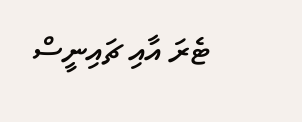ޓެރަ އާއި ޗައިނީސް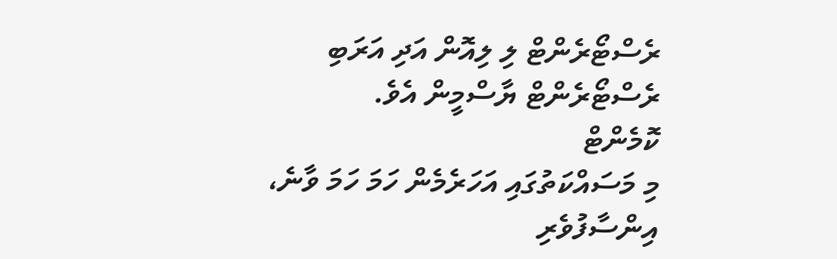ރެސްޓޯރެންޓް ލި ލިއޮން އަދި އަރަބި ރެސްޓޯރެންޓް ޔާސްމީން އެވެ.
ކޮމެންޓް
މި މަސައްކަތުގައި އަހަރެމެން ހަމަ ހަމަ ވާނެ، އިންސާފުވެރި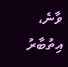ވާނެ، އިތުބާރު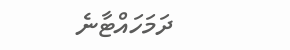ދަމަހައްޓާނެ